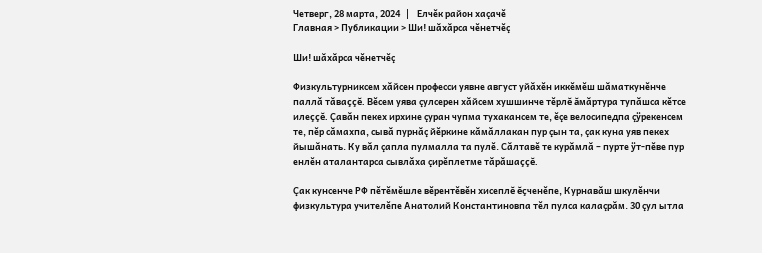Четверг, 28 марта, 2024   |    Елчĕк район хаçачĕ
Главная > Публикации > Ши! шăхăрса чĕнетчĕç

Ши! шăхăрса чĕнетчĕç

Физкультурниксем хăйсен професси уявне август уйăхĕн иккĕмĕш шăматкунĕнче паллă тăваççĕ. Вĕсем уява çулсерен хăйсем хушшинче тĕрлĕ ăмăртура тупăшса кĕтсе илеççĕ. Çавăн пекех ирхине çуран чупма тухакансем те, ĕçе велосипедпа çÿрекенсем те, пĕр сăмахпа, сывă пурнăç йĕркине кăмăллакан пур çын та, çак куна уяв пекех йышăнать. Ку вăл çапла пулмалла та пулĕ. Сăлтавĕ те курăмлă – пурте ÿт-пĕве пур енлĕн аталантарса сывлăха çирĕплетме тăрăшаççĕ.

Çак кунсенче РФ пĕтĕмĕшле вĕрентĕвĕн хисеплĕ ĕçченĕпе, Курнавăш шкулĕнчи физкультура учителĕпе Анатолий Константиновпа тĕл пулса калаçрăм. 30 çул ытла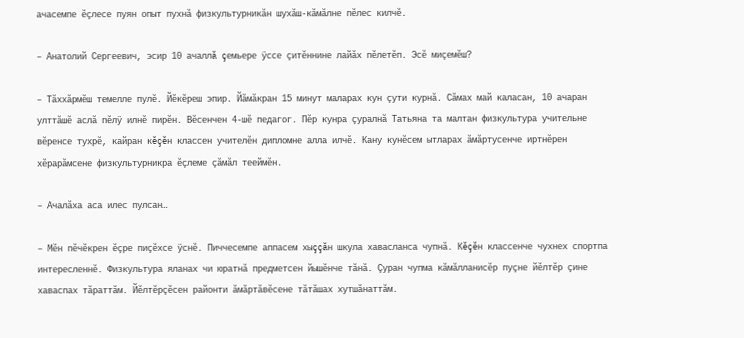ачасемпе ĕçлесе пуян опыт пухнă физкультурникăн шухăш-кăмăлне пĕлес килчĕ.

– Анатолий Сергеевич, эсир 10 ачаллă çемьере ÿссе çитĕннине лайăх пĕлетĕп. Эсĕ миçемĕш?

– Тăххăрмĕш темелле пулĕ. Йĕкĕреш эпир. Йăмăкран 15 минут маларах кун çути курнă. Сăмах май каласан, 10 ачаран улттăшĕ аслă пĕлÿ илнĕ пирĕн. Вĕсенчен 4-шĕ педагог. Пĕр кунра çуралнă Татьяна та малтан физкультура учительне вĕренсе тухрĕ, кайран кĕçĕн классен учителĕн дипломне алла илчĕ. Кану кунĕсем ытларах ăмăртусенче иртнĕрен хĕрарăмсене физкультурникра ĕçлеме çăмăл тееймĕн.

– Ачалăха аса илес пулсан…

– Мĕн пĕчĕкрен ĕçре пиçĕхсе ÿснĕ. Пиччесемпе аппасем хыççăн шкула хавасланса чупнă. Кĕçĕн классенче чухнех спортпа интересленнĕ. Физкультура яланах чи юратнă предметсен йышĕнче тăнă. Çуран чупма кăмăлланисĕр пуçне йĕлтĕр çине хаваспах тăраттăм. Йĕлтĕрçĕсен районти ăмăртăвĕсене тăтăшах хутшăнаттăм.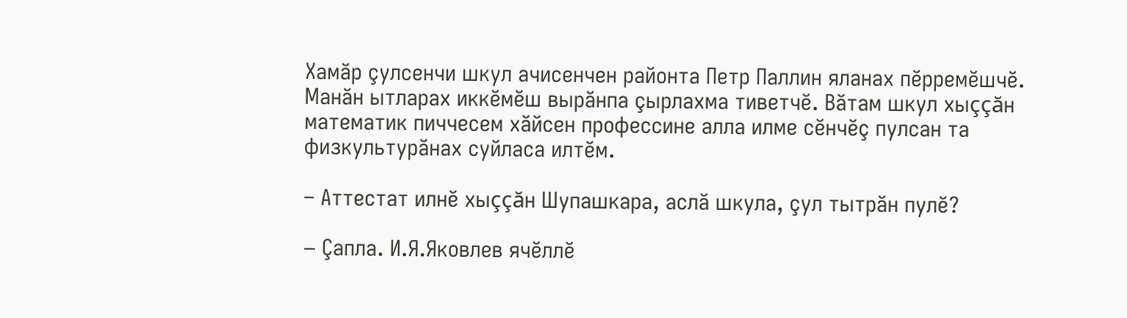Хамăр çулсенчи шкул ачисенчен районта Петр Паллин яланах пĕрремĕшчĕ. Манăн ытларах иккĕмĕш вырăнпа çырлахма тиветчĕ. Вăтам шкул хыççăн математик пиччесем хăйсен профессине алла илме сĕнчĕç пулсан та физкультурăнах суйласа илтĕм.

– Аттестат илнĕ хыççăн Шупашкара, аслă шкула, çул тытрăн пулĕ?

– Çапла. И.Я.Яковлев ячĕллĕ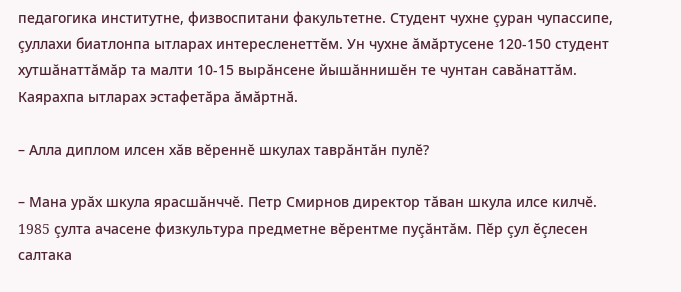педагогика институтне, физвоспитани факультетне. Студент чухне çуран чупассипе, çуллахи биатлонпа ытларах интересленеттĕм. Ун чухне ăмăртусене 120-150 студент хутшăнаттăмăр та малти 10-15 вырăнсене йышăннишĕн те чунтан савăнаттăм. Каярахпа ытларах эстафетăра ăмăртнă.

– Алла диплом илсен хăв вĕреннĕ шкулах таврăнтăн пулĕ?

– Мана урăх шкула ярасшăнччĕ. Петр Смирнов директор тăван шкула илсе килчĕ. 1985 çулта ачасене физкультура предметне вĕрентме пуçăнтăм. Пĕр çул ĕçлесен салтака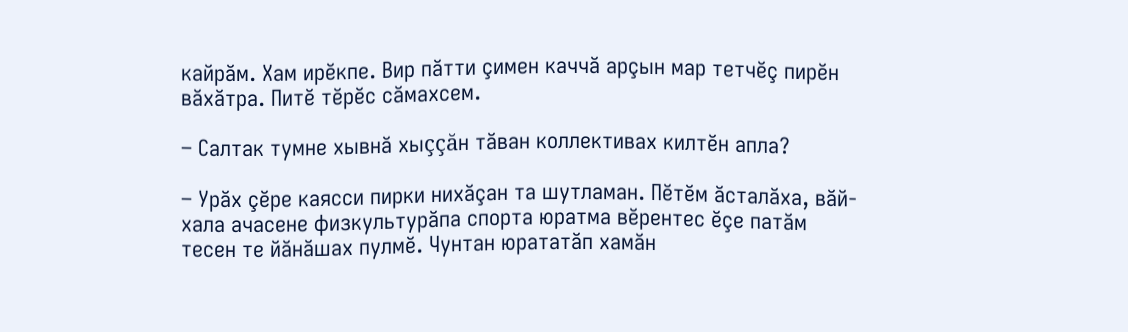кайрăм. Хам ирĕкпе. Вир пăтти çимен каччă арçын мар тетчĕç пирĕн вăхăтра. Питĕ тĕрĕс сăмахсем.

– Салтак тумне хывнă хыççăн тăван коллективах килтĕн апла?

– Урăх çĕре каясси пирки нихăçан та шутламан. Пĕтĕм ăсталăха, вăй-хала ачасене физкультурăпа спорта юратма вĕрентес ĕçе патăм тесен те йăнăшах пулмĕ. Чунтан юрататăп хамăн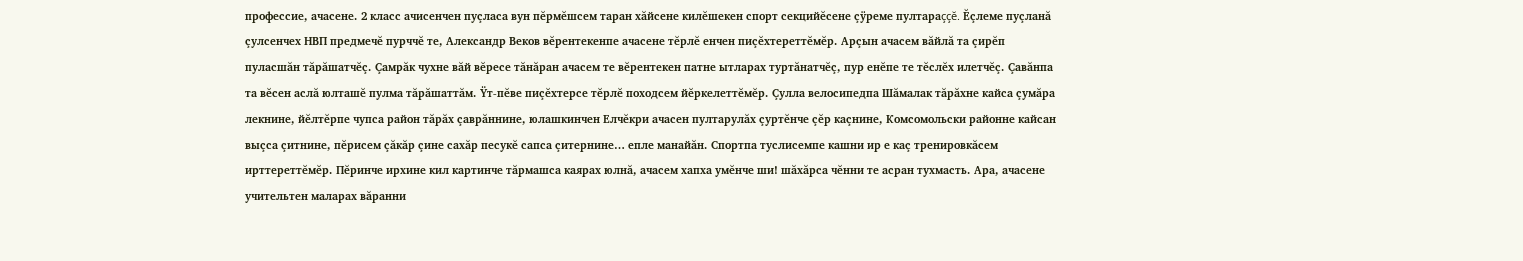профессие, ачасене. 2 класс ачисенчен пуçласа вун пĕрмĕшсем таран хăйсене килĕшекен спорт секцийĕсене çÿреме пултараççĕ. Ĕçлеме пуçланă çулсенчех НВП предмечĕ пурччĕ те, Александр Веков вĕрентекенпе ачасене тĕрлĕ енчен пиçĕхтереттĕмĕр. Арçын ачасем вăйлă та çирĕп пуласшăн тăрăшатчĕç. Çамрăк чухне вăй вĕресе тăнăран ачасем те вĕрентекен патне ытларах туртăнатчĕç, пур енĕпе те тĕслĕх илетчĕç. Çавăнпа та вĕсен аслă юлташĕ пулма тăрăшаттăм. Ÿт-пĕве пиçĕхтерсе тĕрлĕ походсем йĕркелеттĕмĕр. Çулла велосипедпа Шăмалак тăрăхне кайса çумăра лекнине, йĕлтĕрпе чупса район тăрăх çаврăннине, юлашкинчен Елчĕкри ачасен пултарулăх çуртĕнче çĕр каçнине, Комсомольски районне кайсан выçса çитнине, пĕрисем çăкăр çине сахăр песукĕ сапса çитернине… епле манайăн. Спортпа туслисемпе кашни ир е каç тренировкăсем ирттереттĕмĕр. Пĕринче ирхине кил картинче тăрмашса каярах юлнă, ачасем хапха умĕнче ши! шăхăрса чĕнни те асран тухмасть. Ара, ачасене учительтен маларах вăранни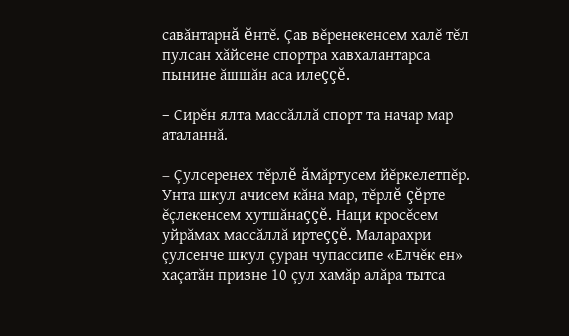савăнтарнă ĕнтĕ. Çав вĕренекенсем халĕ тĕл пулсан хăйсене спортра хавхалантарса пынине ăшшăн аса илеççĕ.

– Сирĕн ялта массăллă спорт та начар мар аталаннă.

– Çулсеренех тĕрлĕ ăмăртусем йĕркелетпĕр. Унта шкул ачисем кăна мар, тĕрлĕ çĕрте ĕçлекенсем хутшăнаççĕ. Наци кросĕсем уйрăмах массăллă иртеççĕ. Маларахри çулсенче шкул çуран чупассипе «Елчĕк ен» хаçатăн призне 10 çул хамăр алăра тытса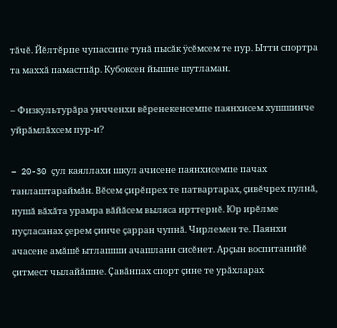тăчĕ. Йĕлтĕрпе чупассипе тунă пысăк ÿсĕмсем те пур. Ытти спортра та маххă памастпăр. Кубоксен йышне шутламан.

– Физкультурăра унчченхи вĕренекенсемпе паянхисем хушшинче уйрăмлăхсем пур-и?

– 20-30 çул каяллахи шкул ачисене паянхисемпе пачах танлаштараймăн. Вĕсем çирĕпрех те патвартарах, çивĕчрех пулнă, пушă вăхăта урамра вăйăсем выляса ирттернĕ. Юр ирĕлме пуçласанах çерем çинче çарран чупнă. Чирлемен те. Паянхи ачасене амăшĕ ытлашши ачашлани сисĕнет. Арçын воспитанийĕ çитмест чылайăшне. Çавăнпах спорт çине те урăхларах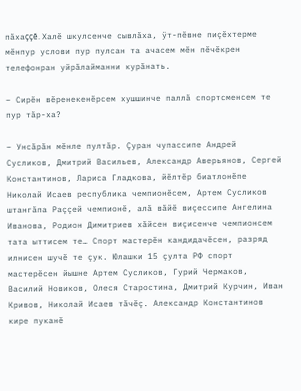пăхаççĕ. Халĕ шкулсенче сывлăха, ÿт-пĕвне пиçĕхтерме мĕнпур услови пур пулсан та ачасем мĕн пĕчĕкрен телефонран уйрăлайманни курăнать.

– Сирĕн вĕренекенĕрсем хушшинче паллă спортсменсем те пур тăр-ха?

– Унсăрăн мĕнле пултăр. Çуран чупассипе Андрей Сусликов, Дмитрий Васильев, Александр Аверьянов, Сергей Константинов, Лариса Гладкова, йĕлтĕр биатлонĕпе Николай Исаев республика чемпионĕсем, Артем Сусликов штангăпа Раççей чемпионĕ, алă вăйĕ виçессипе Ангелина Иванова, Родион Димитриев хăйсен виçисенче чемпионсем тата ыттисем те… Спорт мастерĕн кандидачĕсен, разряд илнисен шучĕ те çук. Юлашки 15 çулта РФ спорт мастерĕсен йышне Артем Сусликов, Гурий Чермаков, Василий Новиков, Олеся Старостина, Дмитрий Курчин, Иван Кривов, Николай Исаев тăчĕç. Александр Константинов кире пуканĕ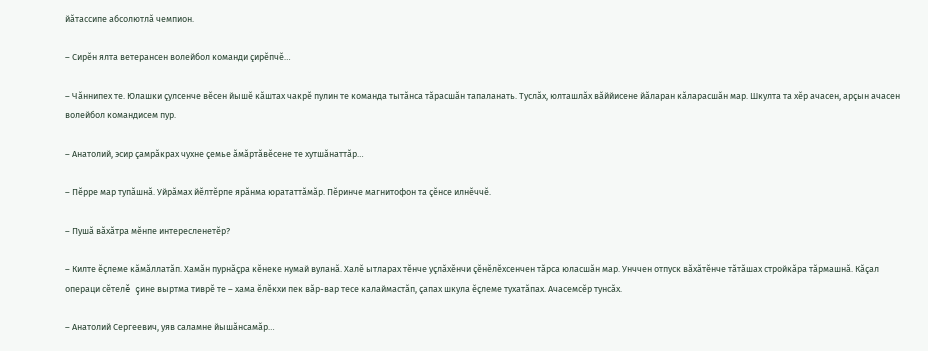йăтассипе абсолютлă чемпион.

– Сирĕн ялта ветерансен волейбол команди çирĕпчĕ…

– Чăннипех те. Юлашки çулсенче вĕсен йышĕ кăштах чакрĕ пулин те команда тытăнса тăрасшăн тапаланать. Туслăх, юлташлăх вăййисене йăларан кăларасшăн мар. Шкулта та хĕр ачасен, арçын ачасен волейбол командисем пур.

– Анатолий, эсир çамрăкрах чухне çемье ăмăртăвĕсене те хутшăнаттăр…

– Пĕрре мар тупăшнă. Уйрăмах йĕлтĕрпе ярăнма юрататтăмăр. Пĕринче магнитофон та çĕнсе илнĕччĕ.

– Пушă вăхăтра мĕнпе интересленетĕр?

– Килте ĕçлеме кăмăллатăп. Хамăн пурнăçра кĕнеке нумай вуланă. Халĕ ытларах тĕнче уçлăхĕнчи çĕнĕлĕхсенчен тăрса юласшăн мар. Унччен отпуск вăхăтĕнче тăтăшах стройкăра тăрмашнă. Кăçал операци сĕтелĕ çине выртма тиврĕ те – хама ĕлĕкхи пек вăр-вар тесе калаймастăп, çапах шкула ĕçлеме тухатăпах. Ачасемсĕр тунсăх.

– Анатолий Сергеевич, уяв саламне йышăнсамăр…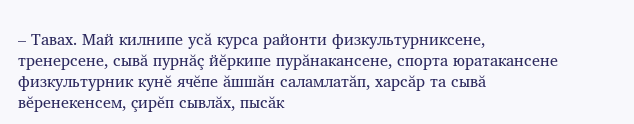– Тавах. Май килнипе усă курса районти физкультурниксене, тренерсене, сывă пурнăç йĕркипе пурăнакансене, спорта юратакансене физкультурник кунĕ ячĕпе ăшшăн саламлатăп, харсăр та сывă вĕренекенсем, çирĕп сывлăх, пысăк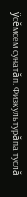ÿсĕмсем сунатăп. Физкультурăпа туслă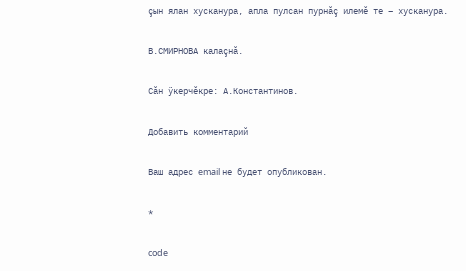çын ялан хусканура, апла пулсан пурнăç илемĕ те – хусканура.

В.СМИРНОВА калаçнă.

Сăн ÿкерчĕкре: А.Константинов.

Добавить комментарий

Ваш адрес email не будет опубликован.

*

code